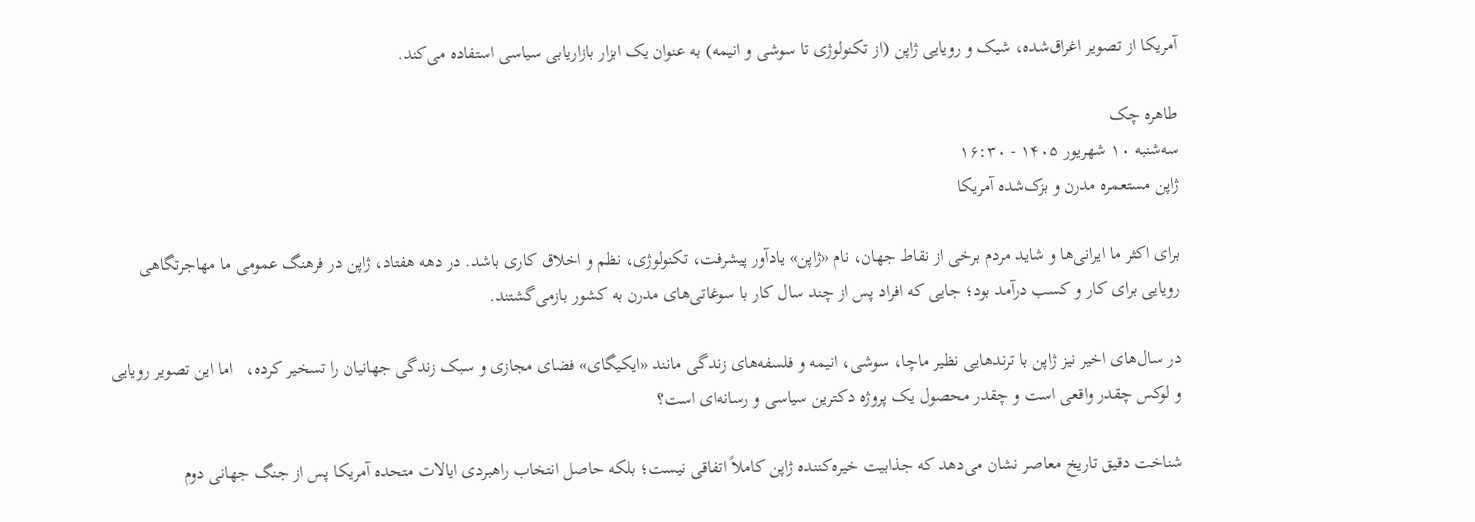آمریکا از تصویر اغراق‌شده، شیک و رویایی ژاپن (از تکنولوژی تا سوشی و انیمه) به عنوان یک ابزار بازاریابی سیاسی استفاده می‌کند.

طاهره چک
سه‌شنبه ۱۰ شهریور ۱۴۰۵ - ۱۶:۳۰
ژاپن مستعمره مدرن و بزک‌شده آمریکا

برای اکثر ما ایرانی‌ها و شاید مردم برخی از نقاط جهان، نام «ژاپن» یادآور پیشرفت، تکنولوژی، نظم و اخلاق کاری باشد. در دهه هفتاد، ژاپن در فرهنگ عمومی ما مهاجرتگاهی رویایی برای کار و کسب درآمد بود؛ جایی که افراد پس از چند سال کار با سوغاتی‌های مدرن به کشور بازمی‌گشتند.

در سال‌های اخیر نیز ژاپن با ترندهایی نظیر ماچا، سوشی، انیمه و فلسفه‌های زندگی مانند «ایکیگای» فضای مجازی و سبک زندگی جهانیان را تسخیر کرده،   اما این تصویر رویایی و لوکس چقدر واقعی است و چقدر محصول یک پروژه دکترین سیاسی و رسانه‌ای است؟

شناخت دقیق تاریخ معاصر نشان می‌دهد که جذابیت خیره‌کننده ژاپن کاملاً اتفاقی نیست؛ بلکه حاصل انتخاب راهبردی ایالات متحده آمریکا پس از جنگ جهانی دوم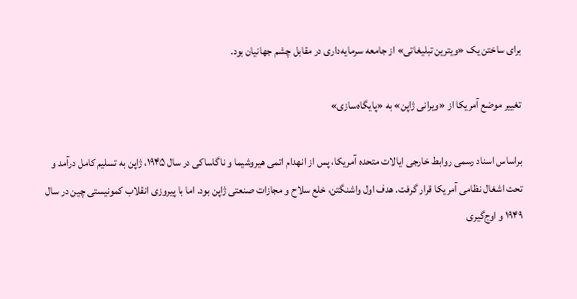برای ساختن یک «ویترین تبلیغاتی» از جامعه سرمایه‌داری در مقابل چشم جهانیان بود.

تغییر موضع آمریکا از «ویرانی ژاپن» به «پایگاه‌سازی»

براساس اسناد رسمی روابط خارجی ایالات متحده آمریکا، پس از انهدام اتمی هیروشیما و ناگاساکی در سال ۱۹۴۵، ژاپن به تسلیم کامل درآمد و تحت اشغال نظامی آمریکا قرار گرفت. هدف اول واشنگتن، خلع سلاح و مجازات صنعتی ژاپن بود. اما با پیروزی انقلاب کمونیستی چین در سال ۱۹۴۹ و اوج‌گیری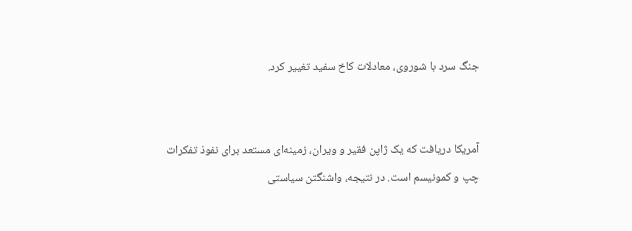جنگ سرد با شوروی، معادلات کاخ سفید تغییر کرد.


آمریکا دریافت که یک ژاپن فقیر و ویران، زمینه‌ای مستعد برای نفوذ تفکرات چپ و کمونیسم است. در نتیجه، واشنگتن سیاستی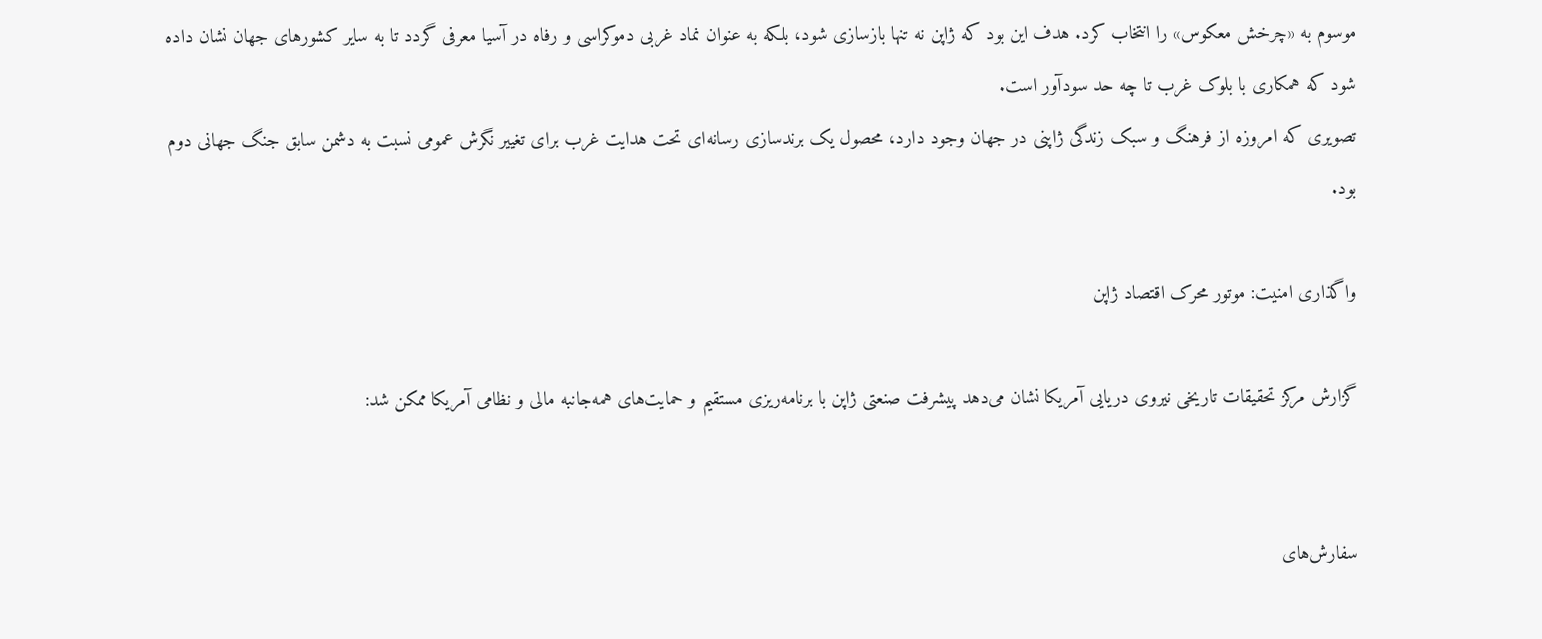موسوم به «چرخش معکوس» را انتخاب کرد. هدف این بود که ژاپن نه تنها بازسازی شود، بلکه به عنوان نماد غربی دموکراسی و رفاه در آسیا معرفی گردد تا به سایر کشورهای جهان نشان داده شود که همکاری با بلوک غرب تا چه حد سودآور است.
تصویری که امروزه از فرهنگ و سبک زندگی ژاپنی در جهان وجود دارد، محصول یک برندسازی رسانه‌ای تحت هدایت غرب برای تغییر نگرش عمومی نسبت به دشمن سابق جنگ جهانی دوم بود.

واگذاری امنیت: موتور محرک اقتصاد ژاپن

گزارش مرکز تحقیقات تاریخی نیروی دریایی آمریکا نشان می‌دهد پیشرفت صنعتی ژاپن با برنامه‌ریزی مستقیم و حمایت‌های همه‌جانبه مالی و نظامی آمریکا ممکن شد:


سفارش‌های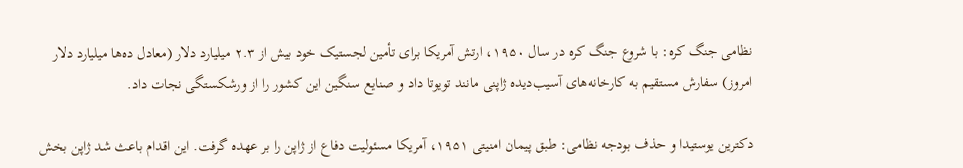نظامی جنگ کره: با شروع جنگ کره در سال ۱۹۵۰، ارتش آمریکا برای تأمین لجستیک خود بیش از ۲.۳ میلیارد دلار (معادل ده‌ها میلیارد دلار امروز) سفارش مستقیم به کارخانه‌های آسیب‌دیده ژاپنی مانند تویوتا داد و صنایع سنگین این کشور را از ورشکستگی نجات داد.

دکترین یوستیدا و حذف بودجه نظامی: طبق پیمان امنیتی ۱۹۵۱، آمریکا مسئولیت دفاع از ژاپن را بر عهده گرفت. این اقدام باعث شد ژاپن بخش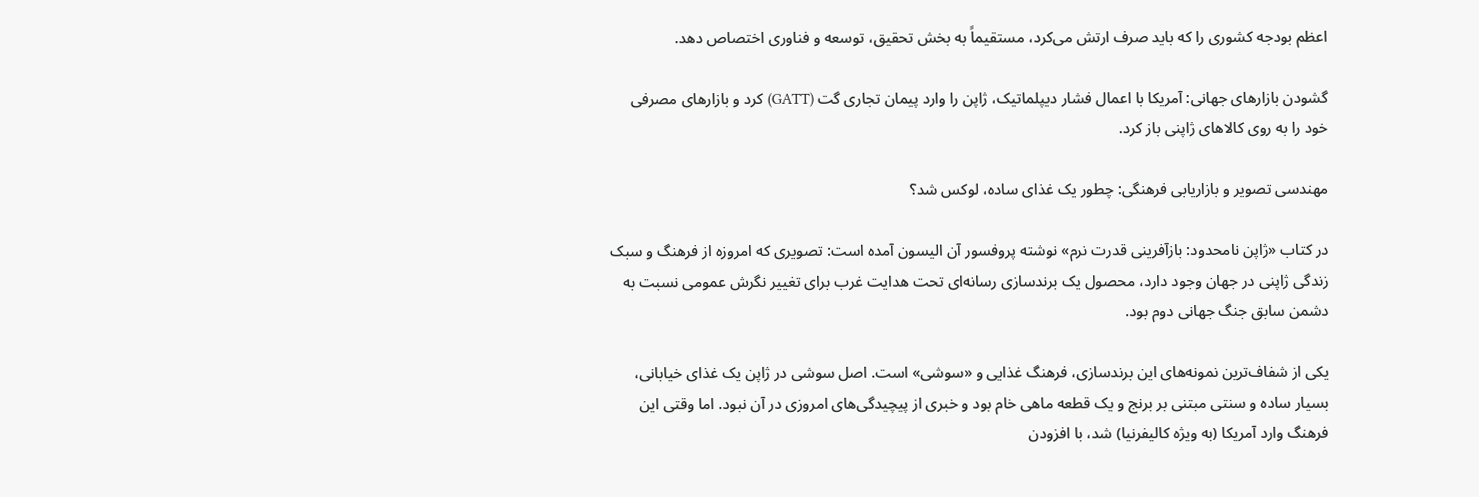اعظم بودجه کشوری را که باید صرف ارتش می‌کرد، مستقیماً به بخش تحقیق، توسعه و فناوری اختصاص دهد.

گشودن بازارهای جهانی: آمریکا با اعمال فشار دیپلماتیک، ژاپن را وارد پیمان تجاری گت (GATT) کرد و بازارهای مصرفی خود را به روی کالاهای ژاپنی باز کرد.

مهندسی تصویر و بازاریابی فرهنگی: چطور یک غذای ساده، لوکس شد؟

در کتاب «ژاپن نامحدود: بازآفرینی قدرت نرم» نوشته پروفسور آن الیسون آمده است: تصویری که امروزه از فرهنگ و سبک زندگی ژاپنی در جهان وجود دارد، محصول یک برندسازی رسانه‌ای تحت هدایت غرب برای تغییر نگرش عمومی نسبت به دشمن سابق جنگ جهانی دوم بود.

یکی از شفاف‌ترین نمونه‌های این برندسازی، فرهنگ غذایی و «سوشی» است. اصل سوشی در ژاپن یک غذای خیابانی، بسیار ساده و سنتی مبتنی بر برنج و یک قطعه ماهی خام بود و خبری از پیچیدگی‌های امروزی در آن نبود. اما وقتی این فرهنگ وارد آمریکا (به ویژه کالیفرنیا) شد، با افزودن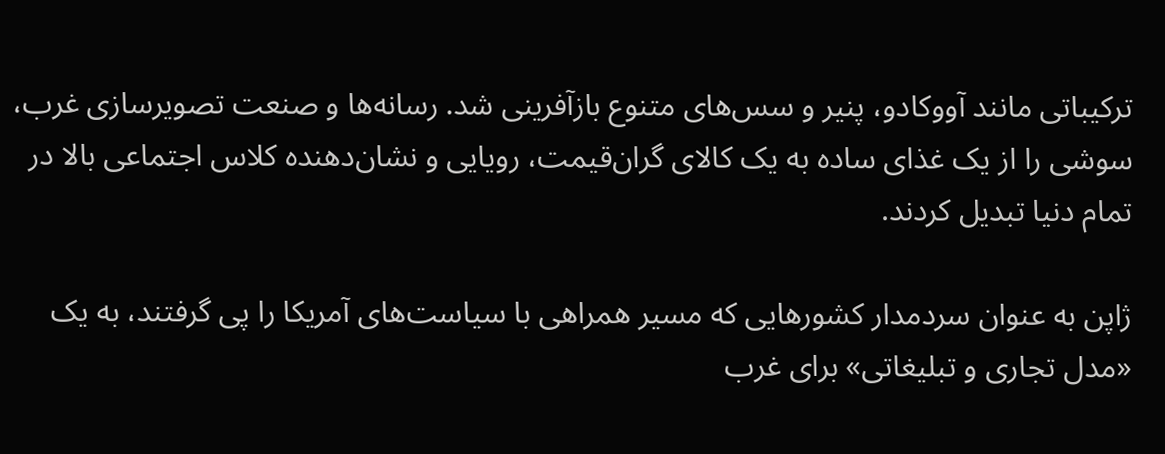ترکیباتی مانند آووکادو، پنیر و سس‌های متنوع بازآفرینی شد. رسانه‌ها و صنعت تصویرسازی غرب، سوشی را از یک غذای ساده به یک کالای گران‌قیمت، رویایی و نشان‌دهنده کلاس اجتماعی بالا در تمام دنیا تبدیل کردند.

ژاپن به عنوان سردمدار کشورهایی که مسیر همراهی با سیاست‌های آمریکا را پی گرفتند، به یک «مدل تجاری و تبلیغاتی» برای غرب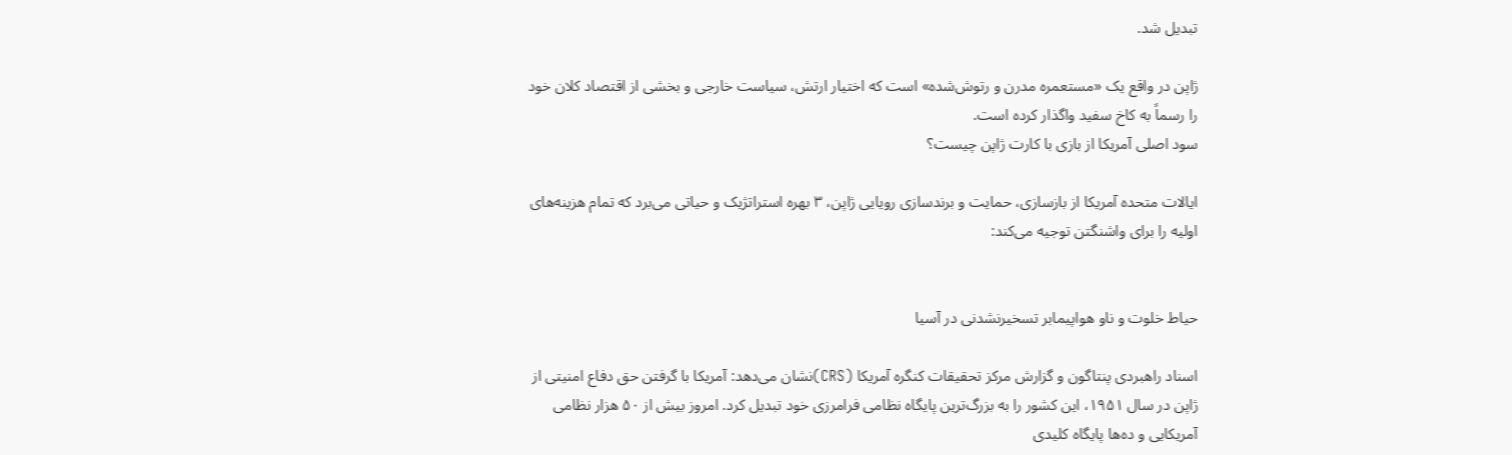تبدیل شد.

ژاپن در واقع یک «مستعمره مدرن و رتوش‌شده» است که اختیار ارتش، سیاست خارجی و بخشی از اقتصاد کلان خود را رسماً به کاخ سفید واگذار کرده است.
سود اصلی آمریکا از بازی با کارت ژاپن چیست؟

ایالات متحده آمریکا از بازسازی، حمایت و برندسازی رویایی ژاپن، ۳ بهره استراتژیک و حیاتی می‌برد که تمام هزینه‌های اولیه را برای واشنگتن توجیه می‌کند:


حیاط خلوت و ناو هواپیمابر تسخیرنشدنی در آسیا

اسناد راهبردی پنتاگون و گزارش مرکز تحقیقات کنگره آمریکا (CRS)نشان می‌دهد: آمریکا با گرفتن حق دفاع امنیتی از ژاپن در سال ۱۹۵۱، این کشور را به بزرگ‌ترین پایگاه نظامی فرامرزی خود تبدیل کرد. امروز بیش از ۵۰ هزار نظامی آمریکایی و ده‌ها پایگاه کلیدی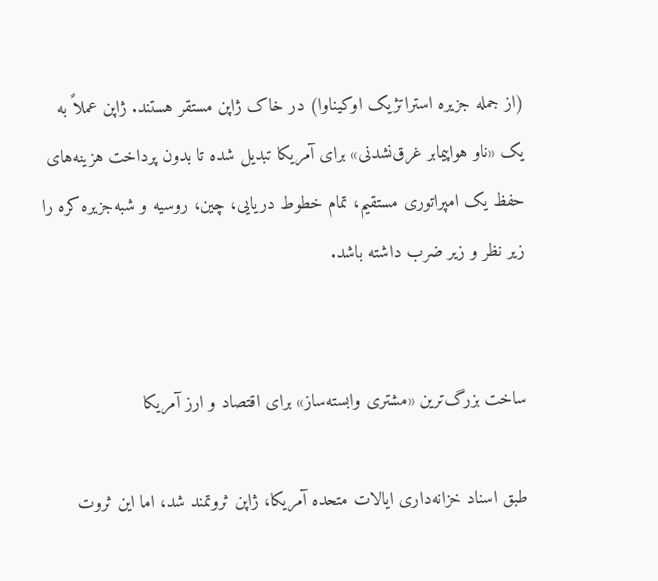(از جمله جزیره استراتژیک اوکیناوا) در خاک ژاپن مستقر هستند. ژاپن عملاً به یک «ناو هواپیمابر غرق‌نشدنی» برای آمریکا تبدیل شده تا بدون پرداخت هزینه‌های حفظ یک امپراتوری مستقیم، تمام خطوط دریایی، چین، روسیه و شبه‌جزیره کره را زیر نظر و زیر ضرب داشته باشد.


ساخت بزرگ‌ترین «مشتری وابسته‌ساز» برای اقتصاد و ارز آمریکا

طبق اسناد خزانه‌داری ایالات متحده آمریکا، ژاپن ثروتمند شد، اما این ثروت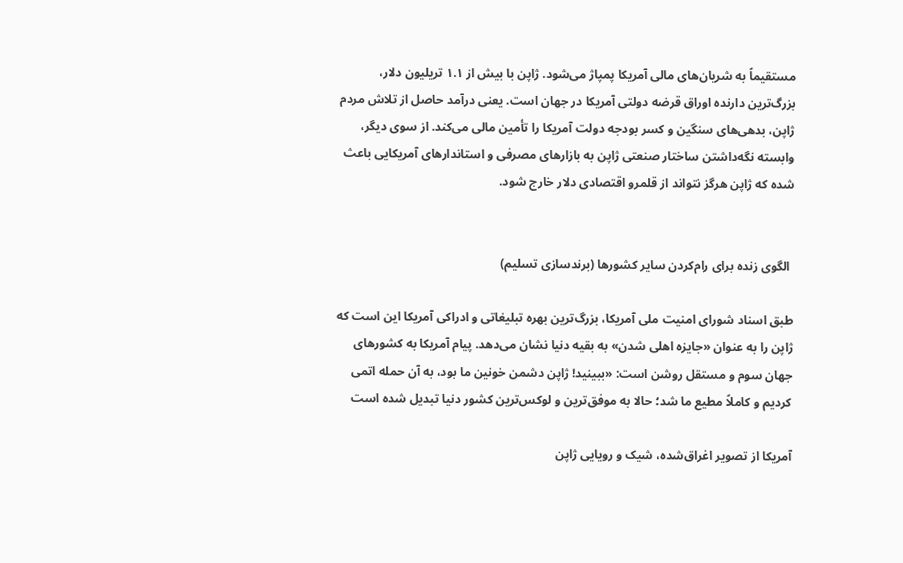مستقیماً به شریان‌های مالی آمریکا پمپاژ می‌شود. ژاپن با بیش از ۱.۱ تریلیون دلار، بزرگ‌ترین دارنده اوراق قرضه دولتی آمریکا در جهان است. یعنی درآمد حاصل از تلاش مردم ژاپن، بدهی‌های سنگین و کسر بودجه دولت آمریکا را تأمین مالی می‌کند. از سوی دیگر، وابسته نگه‌داشتن ساختار صنعتی ژاپن به بازارهای مصرفی و استاندارهای آمریکایی باعث شده که ژاپن هرگز نتواند از قلمرو اقتصادی دلار خارج شود.


 الگوی زنده برای رام‌کردن سایر کشورها (برندسازی تسلیم)

طبق اسناد شورای امنیت ملی آمریکا، بزرگ‌ترین بهره تبلیغاتی و ادراکی آمریکا این است که ژاپن را به عنوان «جایزه اهلی شدن» به بقیه دنیا نشان می‌دهد. پیام آمریکا به کشورهای جهان سوم و مستقل روشن است: «ببینید! ژاپن دشمن خونین ما بود، به آن حمله اتمی کردیم و کاملاً مطیع ما شد؛ حالا به موفق‌ترین و لوکس‌ترین کشور دنیا تبدیل شده است

آمریکا از تصویر اغراق‌شده، شیک و رویایی ژاپن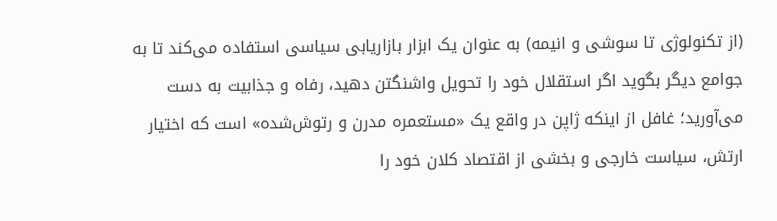(از تکنولوژی تا سوشی و انیمه) به عنوان یک ابزار بازاریابی سیاسی استفاده می‌کند تا به جوامع دیگر بگوید اگر استقلال خود را تحویل واشنگتن دهید، رفاه و جذابیت به دست می‌آورید؛ غافل از اینکه ژاپن در واقع یک «مستعمره مدرن و رتوش‌شده» است که اختیار ارتش، سیاست خارجی و بخشی از اقتصاد کلان خود را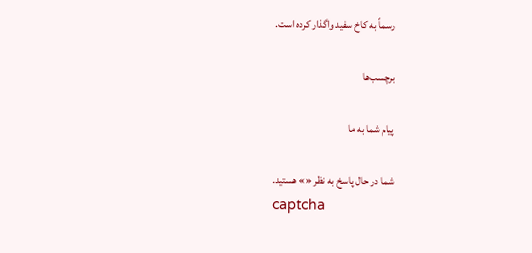رسماً به کاخ سفید واگذار کرده است.

برچسب‌ها

پیام شما به ما

شما در حال پاسخ به نظر «» هستید.
captcha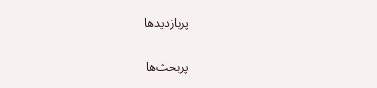پربازدیدها

پربحث‌ها